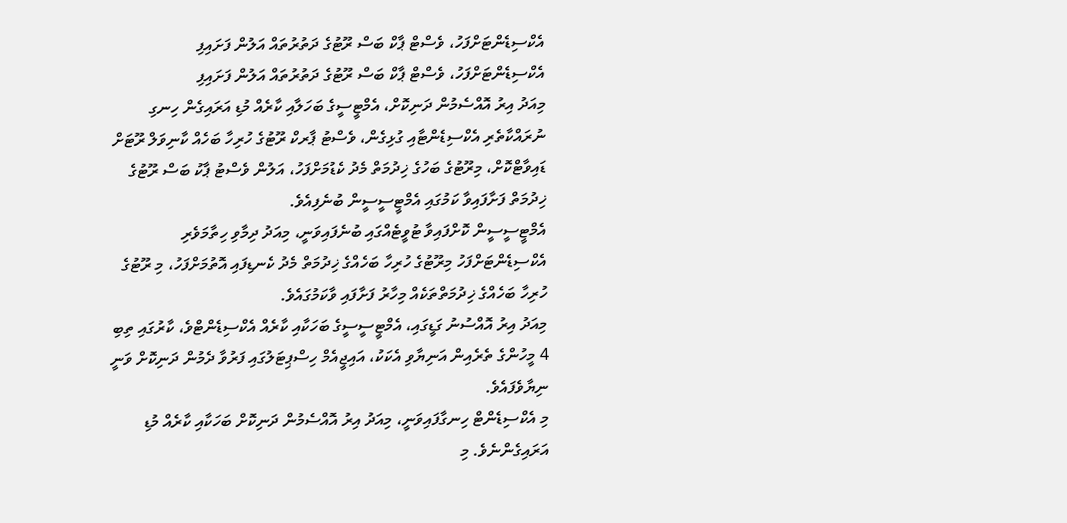އެކްސިޑެންޓަށްފަހު، ވެސްޓް ޕާކް ބަސް ރޫޓުގެ ދަތުރުތައް އަލުން ފަށައިފި
އެކްސިޑެންޓަށްފަހު، ވެސްޓް ޕާކް ބަސް ރޫޓުގެ ދަތުރުތައް އަލުން ފަށައިފި
މިއަދު އިރު އޮއްސެމުން ދަނިކޮށް، އެމްޓީސީގެ ބަހަލާއި ކާރެއް މުޑި އަރައިގެން ހިނގި ނުރައްކާތެރި އެކްސިޑެންޓާއި ގުޅިގެން، ވެސްޓު ޕާރކް ރޫޓުގެ ހުރިހާ ބަހެއް ކާނިވަލް ރޫޓަށް ޑައިވާޓްކޮށް، މިރޫޓުގެ ބަހުގެ ޚިދުމަތް މެދު ކެޑުމަށްފަހު، އަލުން ވެސްޓު ޕާކު ބަސް ރޫޓުގެ ޚިދުމަތް ފަށާފައިވާ ކަމުގައި އެމްޓީސީސީން ބުނެފިއެވެ.
އެމްޓީސީސީން ކޮށްފައިވާ ޓުވީޓެއްގައި ބުނެފައިވަނީ، މިއަދު ދިމާވި ހިތާމަވެރި އެކްސިޑެންޓަށްފަހު މިރޫޓުގެ ހުރިހާ ބަހެއްގެ ޚިދުމަތް މެދު ކެނޑިފައި އޮތުމަށްފަހު، މި ރޫޓުގެ ހުރިހާ ބަހެއްގެ ޚިދުމަތްތަކެއް މިހާރު ފަށާފައި ވާކަމުގައެވެ.
މިއަދު އިރު އޮއްސުނު ގަޑީގައި، އެމްޓީސީސީގެ ބަހަކާއި ކާރެއް އެކްސިޑެންޓްވެ، ކާރުގައި ތިބި 4 މީހުންގެ ތެރެއިން އަނިޔާވި އެކަކު، އައިޖީއެމް ހިސްޕިޓަލުގައި ފަރުވާ ދެމުން ދަނިކޮށް ވަނީ ނިޔާވެފައެވެ.
މި އެކްސިޑެންޓް ހިނގާފައިވަނީ، މިއަދު އިރު އޮއްސެމުން ދަނިކޮށް ބަހަކާއި ކާރެއް މުޑި އަރައިގެންނެވެ. މި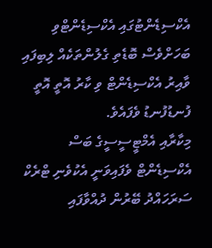އެކްސިޑެންޓުގައި އެކްސިޑެންޓްވި ބަހަށްވެސް ބޮޑެތި ގެލުންތަކެއް ލިބިފައި ވާއިރު އެކްސިޑެންޓް ވި ކާރު އޮތީ އޮތީ ފުނޑުފުނޑު ވެފައެވެ.
މިކާރާއި އެމްޓީސީސީގެ ބަސް އެކްސިޑެންޓް ވެފައިވަނީ އެކުވެނި ޓްރެކް ސަރަހައްދު ބޭރުން ދުއްވާފައި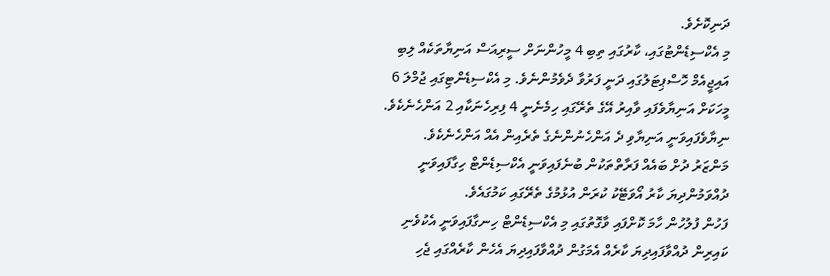ދަނިކޮށެވެ.
މި އެކްސިޑެންޓުގައި، ކާރުގައި ތިބި 4 މީހުންނަށް ސީރިއަސް އަނިޔާތަކެއް ލިބި އައިޖީއެމް ހޮސްޕިޓަލުގައި ދަނީ ފަރުވާ ދެވެމުންނެވެ. މި އެކްސިޑެންޓިގައި ޖުމްލަ 6 މީހަކަށް އަނިޔާވެފައި ވާއިރު އޭގެ ތެރޭގައި ހިމެނެނީ 4 ފިރިހެނަކާއި 2 އަންހެނެކެވެ. ނިޔާވެފައިވަނީ އަނިޔާވި ދެ އަންހެނުންނެގެ ތެރެއިން އެއް އަންހެނެކެވެ.
މަންޒަރު ދުށް ބައެއް ފަރާތްތަކުން ބުނެފައިވަނީ އެކްސިޑެންޓް ހިގާފައިވަނީ ދުއްވަމުންދިޔަ ކާރު އޯވަޓޭކު ކުރަން އުޅުމުގެ ތެރޭގައި ކަމުގައެވެ.
ފަހުން ފުލުހުން ހާމަ ކޮށްފައި ވާގޮތުގައި މި އެކްސިޑެންޓް ހިނގާފައިވަނީ އެކުވެނި ކައިރިން ދުއްވާފައިދިޔަ ކާރެއް އެމަގުން ދުއްވާފައިދިޔަ އެހެން ކާރެއްގައި ޖެހި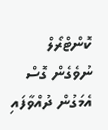ކޮންޓްރޯލް ނުވެގެން ގޮސް އެމަގުން ދުއްވާފައި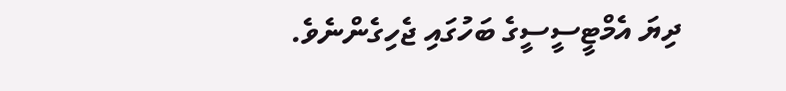ދިޔަ އެމްޓީސީސީގެ ބަހުގައި ޖެހިގެންނެވެ.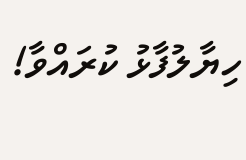ހިޔާލުފާޅު ކުރައްވާ!